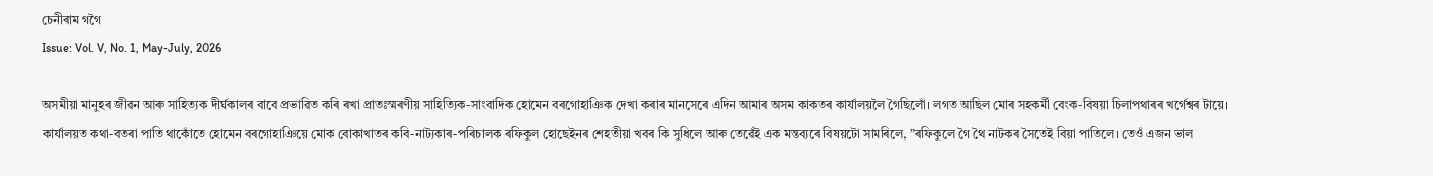চেনীৰাম গগৈ
Issue: Vol. V, No. 1, May-July, 2026

অসমীয়া মানুহৰ জীৱন আৰু সাহিত্যক দীৰ্ঘকালৰ বাবে প্ৰভাৱিত কৰি ৰখা প্ৰাতঃস্মৰণীয় সাহিত্যিক-সাংবাদিক হোমেন বৰগোহাঞিক দেখা কৰাৰ মানসেৰে এদিন আমাৰ অসম কাকতৰ কাৰ্যালয়লৈ গৈছিলোঁ। লগত আছিল মোৰ সহকৰ্মী বেংক-বিষয়া চিলাপথাৰৰ খৰ্গেশ্বৰ টায়ে। কাৰ্যালয়ত কথা-বতৰা পাতি থাকোঁতে হোমেন বৰগোহাঞিয়ে মোক বোকাখাতৰ কবি-নাট্যকাৰ-পৰিচালক ৰফিকুল হোছেইনৰ শেহতীয়া খবৰ কি সুধিলে আৰু তেৱেঁই এক মন্তব্যৰে বিষয়টো সামৰিলে, ”ৰফিকুলে গৈ থৈ নাটকৰ সৈতেই বিয়া পাতিলে। তেওঁ এজন ভাল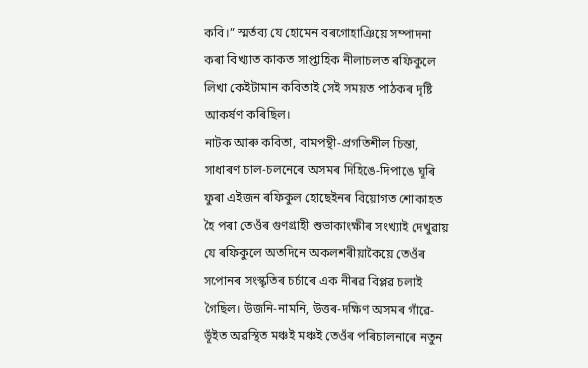কবি।” স্মৰ্তব্য যে হোমেন বৰগোহাঞিয়ে সম্পাদনা কৰা বিখ্যাত কাকত সাপ্তাহিক নীলাচলত ৰফিকুলে লিখা কেইটামান কবিতাই সেই সময়ত পাঠকৰ দৃষ্টি আকৰ্ষণ কৰিছিল।
নাটক আৰু কবিতা, বামপন্থী-প্ৰগতিশীল চিন্তা, সাধাৰণ চাল-চলনেৰে অসমৰ দিহিঙে-দিপাঙে ঘূৰি ফুৰা এইজন ৰফিকুল হোছেইনৰ বিয়োগত শোকাহত হৈ পৰা তেওঁৰ গুণগ্ৰাহী শুভাকাংক্ষীৰ সংখ্যাই দেখুৱায় যে ৰফিকুলে অতদিনে অকলশৰীয়াকৈয়ে তেওঁৰ সপোনৰ সংস্কৃতিৰ চৰ্চাৰে এক নীৰৱ বিপ্লৱ চলাই গৈছিল। উজনি-নামনি, উত্তৰ-দক্ষিণ অসমৰ গাঁৱে-ভূঁইত অৱস্থিত মঞ্চই মঞ্চই তেওঁৰ পৰিচালনাৰে নতুন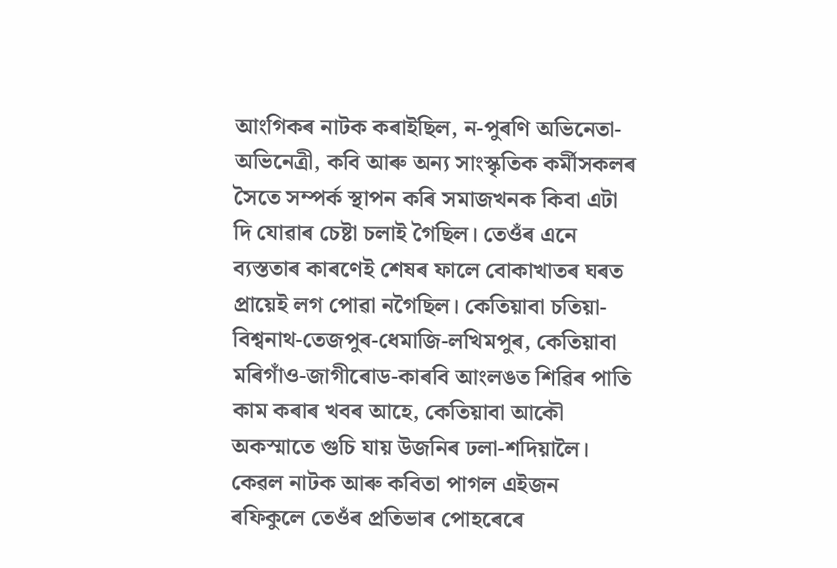আংগিকৰ নাটক কৰাইছিল, ন-পুৰণি অভিনেতা-অভিনেত্ৰী, কবি আৰু অন্য সাংস্কৃতিক কৰ্মীসকলৰ সৈতে সম্পৰ্ক স্থাপন কৰি সমাজখনক কিবা এটা দি যোৱাৰ চেষ্টা চলাই গৈছিল। তেওঁৰ এনে ব্যস্ততাৰ কাৰণেই শেষৰ ফালে বোকাখাতৰ ঘৰত প্ৰায়েই লগ পোৱা নগৈছিল। কেতিয়াবা চতিয়া-বিশ্বনাথ-তেজপুৰ-ধেমাজি-লখিমপুৰ, কেতিয়াবা মৰিগাঁও-জাগীৰোড-কাৰবি আংলঙত শিৱিৰ পাতি কাম কৰাৰ খবৰ আহে, কেতিয়াবা আকৌ অকস্মাতে গুচি যায় উজনিৰ ঢলা-শদিয়ালৈ। কেৱল নাটক আৰু কবিতা পাগল এইজন ৰফিকুলে তেওঁৰ প্ৰতিভাৰ পোহৰেৰে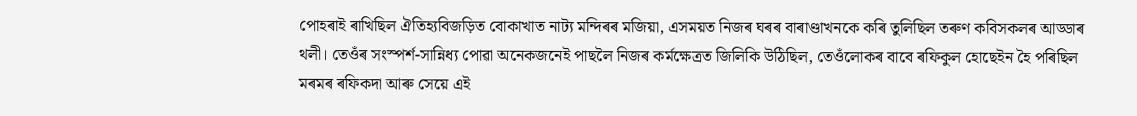পোহৰাই ৰাখিছিল ঐতিহ্যবিজড়িত বোকাখাত নাট্য মন্দিৰৰ মজিয়া, এসময়ত নিজৰ ঘৰৰ বাৰাণ্ডাখনকে কৰি তুলিছিল তৰুণ কবিসকলৰ আড্ডাৰ থলী। তেওঁৰ সংস্পৰ্শ-সান্নিধ্য পোৱা অনেকজনেই পাছলৈ নিজৰ কৰ্মক্ষেত্ৰত জিলিকি উঠিছিল, তেওঁলোকৰ বাবে ৰফিকুল হোছেইন হৈ পৰিছিল মৰমৰ ৰফিকদা আৰু সেয়ে এই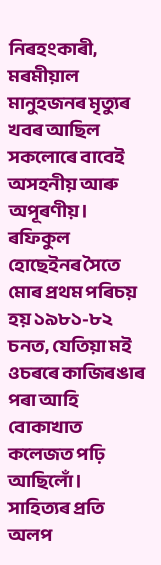নিৰহংকাৰী, মৰমীয়াল মানুহজনৰ মৃত্যুৰ খবৰ আছিল সকলোৰে বাবেই অসহনীয় আৰু অপূৰণীয়।
ৰফিকুল হোছেইনৰ সৈতে মোৰ প্ৰথম পৰিচয় হয় ১৯৮১-৮২ চনত, যেতিয়া মই ওচৰৰে কাজিৰঙাৰ পৰা আহি বোকাখাত কলেজত পঢ়ি আছিলোঁ। সাহিত্যৰ প্ৰতি অলপ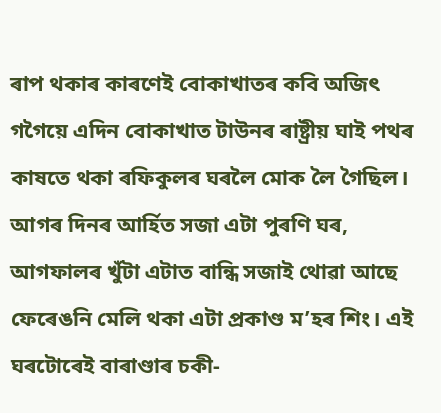ৰাপ থকাৰ কাৰণেই বোকাখাতৰ কবি অজিৎ গগৈয়ে এদিন বোকাখাত টাউনৰ ৰাষ্ট্ৰীয় ঘাই পথৰ কাষতে থকা ৰফিকুলৰ ঘৰলৈ মোক লৈ গৈছিল। আগৰ দিনৰ আৰ্হিত সজা এটা পুৰণি ঘৰ, আগফালৰ খুঁটা এটাত বান্ধি সজাই থোৱা আছে ফেৰেঙনি মেলি থকা এটা প্ৰকাণ্ড ম’হৰ শিং। এই ঘৰটোৰেই বাৰাণ্ডাৰ চকী-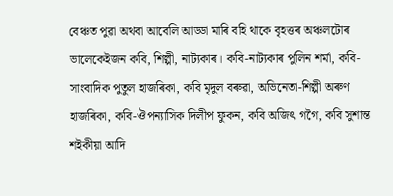বেঞ্চত পুৱা অথবা আবেলি আড্ডা মাৰি বহি থাকে বৃহত্তৰ অঞ্চলটোৰ ভালেকেইজন কবি, শিল্পী, নাট্যকাৰ। কবি-নাট্যকাৰ পুলিন শৰ্মা, কবি-সাংবাদিক পুতুল হাজৰিকা, কবি মৃদুল বৰুৱা, অভিনেতা-শিল্পী অৰুণ হাজৰিকা, কবি-ঔপন্যাসিক দিলীপ ফুকন, কবি অজিৎ গগৈ, কবি সুশান্ত শইকীয়া আদি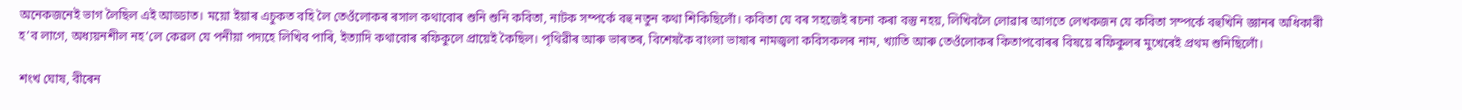অনেকজনেই ভাগ লৈছিল এই আড্ডাত। ময়ো ইয়াৰ এচুকত বহি লৈ তেওঁলোকৰ ৰসাল কথাবোৰ শুনি শুনি কবিতা, নাটক সম্পৰ্কে বহু নতুন কথা শিকিছিলোঁ। কবিতা যে বৰ সহজেই ৰচনা কৰা বস্তু নহয়, লিখিবলৈ লোৱাৰ আগতে লেখকজন যে কবিতা সম্পৰ্কে বহুখিনি জ্ঞানৰ অধিকাৰী হ’ব লাগে, অধ্যয়নশীল নহ’লে কেৱল যে পনীয়া পদ্যহে লিখিব পাৰি, ইত্যাদি কথাবোৰ ৰফিকুলে প্ৰায়েই কৈছিল। পৃথিৱীৰ আৰু ভাৰতৰ, বিশেষকৈ বাংলা ভাষাৰ নামজ্বলা কবিসকলৰ নাম, খ্যাতি আৰু তেওঁলোকৰ কিতাপবোৰৰ বিষয়ে ৰফিকুলৰ মুখেৰেই প্ৰথম শুনিছিলোঁ।

শংখ ঘোষ, বীৰেন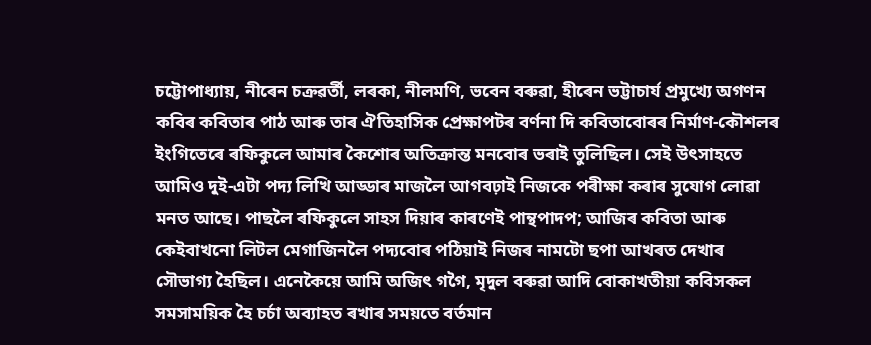চট্টোপাধ্যায়, নীৰেন চক্ৰৱৰ্তী, লৰকা, নীলমণি, ভবেন বৰুৱা, হীৰেন ভট্টাচাৰ্য প্ৰমুখ্যে অগণন কবিৰ কবিতাৰ পাঠ আৰু তাৰ ঐতিহাসিক প্ৰেক্ষাপটৰ বৰ্ণনা দি কবিতাবোৰৰ নিৰ্মাণ-কৌশলৰ ইংগিতেৰে ৰফিকুলে আমাৰ কৈশোৰ অতিক্ৰান্ত মনবোৰ ভৰাই তুলিছিল। সেই উৎসাহতে আমিও দুই-এটা পদ্য লিখি আড্ডাৰ মাজলৈ আগবঢ়াই নিজকে পৰীক্ষা কৰাৰ সুযোগ লোৱা মনত আছে। পাছলৈ ৰফিকুলে সাহস দিয়াৰ কাৰণেই পান্থপাদপ; আজিৰ কবিতা আৰু কেইবাখনো লিটল মেগাজিনলৈ পদ্যবোৰ পঠিয়াই নিজৰ নামটো ছপা আখৰত দেখাৰ সৌভাগ্য হৈছিল। এনেকৈয়ে আমি অজিৎ গগৈ, মৃদুল বৰুৱা আদি বোকাখতীয়া কবিসকল সমসাময়িক হৈ চৰ্চা অব্যাহত ৰখাৰ সময়তে বৰ্তমান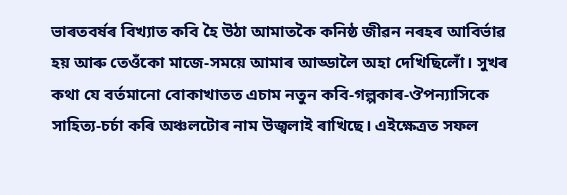ভাৰতবৰ্ষৰ বিখ্যাত কবি হৈ উঠা আমাতকৈ কনিষ্ঠ জীৱন নৰহৰ আবিৰ্ভাৱ হয় আৰু তেওঁকো মাজে-সময়ে আমাৰ আড্ডালৈ অহা দেখিছিলোঁ। সুখৰ কথা যে বৰ্তমানো বোকাখাতত এচাম নতুন কবি-গল্পকাৰ-ঔপন্যাসিকে সাহিত্য-চৰ্চা কৰি অঞ্চলটোৰ নাম উজ্বলাই ৰাখিছে। এইক্ষেত্ৰত সফল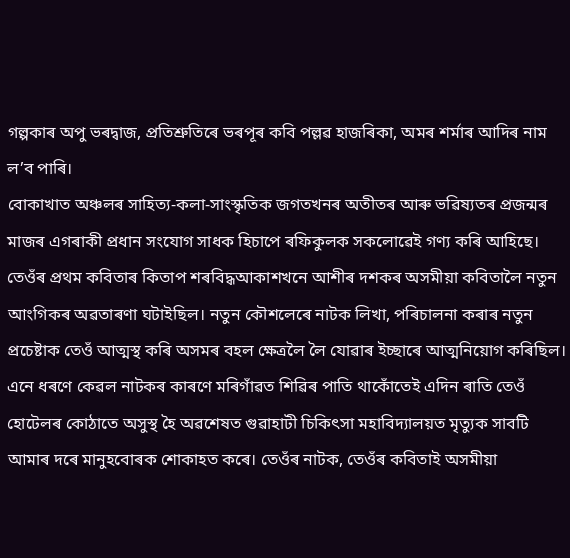গল্পকাৰ অপু ভৰদ্বাজ, প্ৰতিশ্ৰুতিৰে ভৰপূৰ কবি পল্লৱ হাজৰিকা, অমৰ শৰ্মাৰ আদিৰ নাম ল’ব পাৰি।
বোকাখাত অঞ্চলৰ সাহিত্য-কলা-সাংস্কৃতিক জগতখনৰ অতীতৰ আৰু ভৱিষ্যতৰ প্ৰজন্মৰ মাজৰ এগৰাকী প্ৰধান সংযোগ সাধক হিচাপে ৰফিকুলক সকলোৱেই গণ্য কৰি আহিছে। তেওঁৰ প্ৰথম কবিতাৰ কিতাপ শৰবিদ্ধআকাশখনে আশীৰ দশকৰ অসমীয়া কবিতালৈ নতুন আংগিকৰ অৱতাৰণা ঘটাইছিল। নতুন কৌশলেৰে নাটক লিখা, পৰিচালনা কৰাৰ নতুন প্ৰচেষ্টাক তেওঁ আত্মস্থ কৰি অসমৰ বহল ক্ষেত্ৰলৈ লৈ যোৱাৰ ইচ্ছাৰে আত্মনিয়োগ কৰিছিল। এনে ধৰণে কেৱল নাটকৰ কাৰণে মৰিগাঁৱত শিৱিৰ পাতি থাকোঁতেই এদিন ৰাতি তেওঁ হোটেলৰ কোঠাতে অসুস্থ হৈ অৱশেষত গুৱাহাটী চিকিৎসা মহাবিদ্যালয়ত মৃত্যুক সাবটি আমাৰ দৰে মানুহবোৰক শোকাহত কৰে। তেওঁৰ নাটক, তেওঁৰ কবিতাই অসমীয়া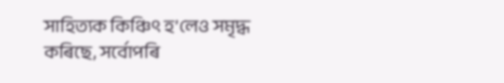সাহিত্যক কিঞ্চিৎ হ’লেও সমৃদ্ধ কৰিছে, সৰ্বোপৰি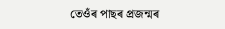তেওঁৰ পাছৰ প্ৰজন্মৰ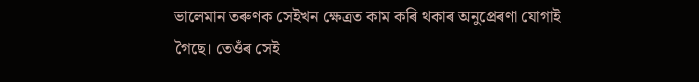ভালেমান তৰুণক সেইখন ক্ষেত্ৰত কাম কৰি থকাৰ অনুপ্ৰেৰণা যোগাই গৈছে। তেওঁৰ সেই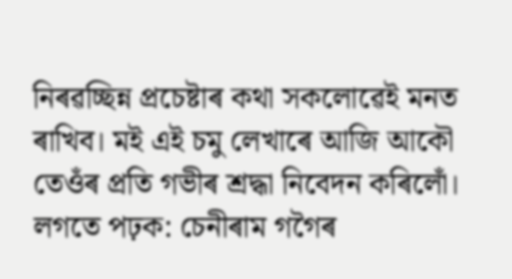নিৰৱচ্ছিন্ন প্ৰচেষ্টাৰ কথা সকলোৱেই মনত ৰাখিব। মই এই চমু লেখাৰে আজি আকৌ তেওঁৰ প্ৰতি গভীৰ শ্ৰদ্ধা নিবেদন কৰিলোঁ।
লগতে পঢ়ক: চেনীৰাম গগৈৰ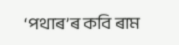‘পথাৰ’ৰ কবি ৰাম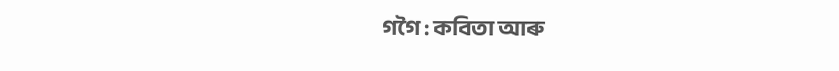গগৈ : কবিতা আৰু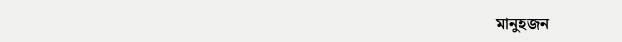মানুহজন